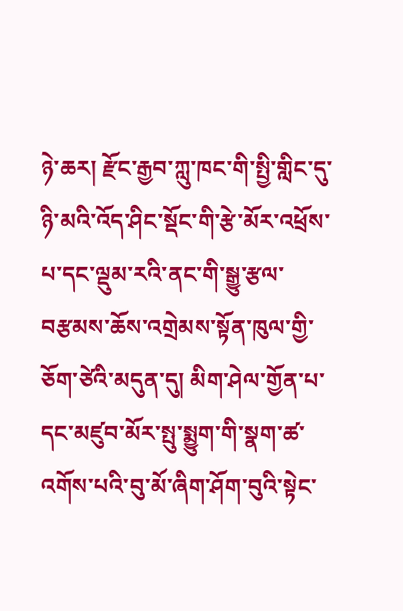ཉེ་ཆར། རྫོང་རྒྱབ་ཀླུ་ཁང་གི་སྤྱི་གླིང་དུ་ཉི་མའི་འོད་ཤིང་སྡོང་གི་རྩེ་མོར་འཕྲོས་པ་དང་ལྡུམ་རའི་ནང་གི་སྒྱུ་རྩལ་བརྩམས་ཆོས་འགྲེམས་སྟོན་ཁུལ་གྱི་ཅོག་ཙེའི་མདུན་དུ། མིག་ཤེལ་གྱོན་པ་དང་མཛུབ་མོར་སྤུ་སྨྱུག་གི་སྣག་ཚ་འགོས་པའི་བུ་མོ་ཞིག་ཤོག་བུའི་སྟེང་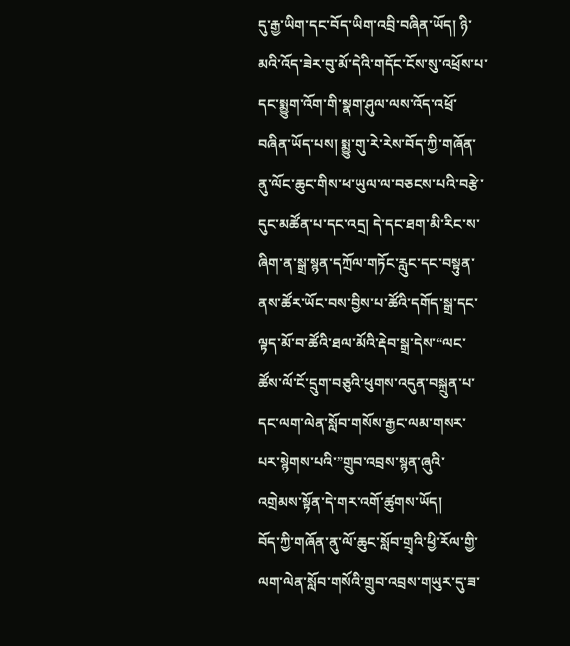དུ་རྒྱ་ཡིག་དང་བོད་ཡིག་འབྲི་བཞིན་ཡོད། ཉི་མའི་འོད་ཟེར་བུ་མོ་དེའི་གདོང་ངོས་སུ་འཕྲོས་པ་དང་སྨྱུག་འོག་གི་སྣག་ཤུལ་ལས་འོད་འཕྲོ་བཞིན་ཡོད་པས། སྨྱུ་གུ་རེ་རེས་བོད་ཀྱི་གཞོན་ནུ་ལོང་ཆུང་གིས་ཕ་ཡུལ་ལ་བཅངས་པའི་བརྩེ་དུང་མཚོན་པ་དང་འདྲ། དེ་དང་ཐག་མི་རིང་ས་ཞིག་ན་སྒྲ་སྙན་དཀྲོལ་གཏོང་རླུང་དང་བསྟུན་ནས་ཚོར་ཡོང་བས་བྱིས་པ་ཚོའི་དགོད་སྒྲ་དང་ལྟད་མོ་བ་ཚོའི་ཐལ་མོའི་རྡེབ་སྒྲ་དེས་“ལང་ཚོས་ལོ་ངོ་དྲུག་བཅུའི་ཕུགས་འདུན་བསྐྲུན་པ་དང་ལག་ལེན་སློབ་གསོས་རྒྱང་ལམ་གསར་པར་སྙེགས་པའི་”གྲུབ་འབྲས་སྙན་ཞུའི་འགྲེམས་སྟོན་དེ་གར་འགོ་ཚུགས་ཡོད།
བོད་ཀྱི་གཞོན་ནུ་ལོ་ཆུང་སློབ་གྲྭའི་ཕྱི་རོལ་གྱི་ལག་ལེན་སློབ་གསོའི་གྲུབ་འབྲས་གཡུར་དུ་ཟ་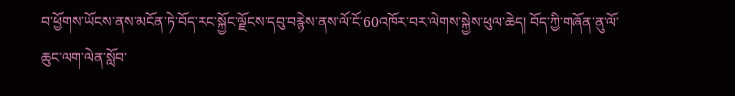བ་ཕྱོགས་ཡོངས་ནས་མངོན་ཏེ་བོད་རང་སྐྱོང་ལྗོངས་དབུ་བརྙེས་ནས་ལོ་ངོ་60འཁོར་བར་ལེགས་སྐྱེས་ཕུལ་ཆེད། བོད་ཀྱི་གཞོན་ནུ་ལོ་ཆུང་ལག་ལེན་སློབ་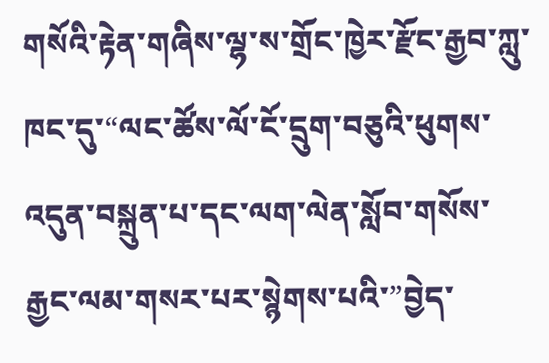གསོའི་རྟེན་གཞིས་ལྷ་ས་གྲོང་ཁྱེར་རྫོང་རྒྱབ་ཀླུ་ཁང་དུ་“ལང་ཚོས་ལོ་ངོ་དྲུག་བཅུའི་ཕུགས་འདུན་བསྐྲུན་པ་དང་ལག་ལེན་སློབ་གསོས་རྒྱང་ལམ་གསར་པར་སྙེགས་པའི་”བྱེད་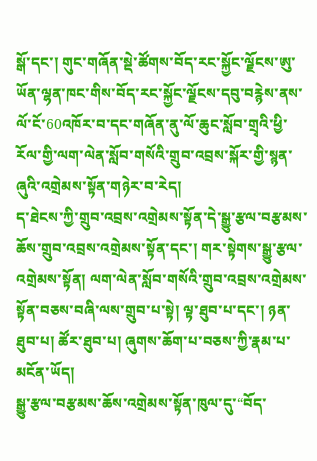སྒོ་དང་། གུང་གཞོན་སྡེ་ཚོགས་བོད་རང་སྐྱོང་ལྗོངས་ཨུ་ཡོན་ལྷན་ཁང་གིས་བོད་རང་སྐྱོང་ལྗོངས་དབུ་བརྙེས་ནས་ལོ་ངོ་60འཁོར་བ་དང་གཞོན་ནུ་ལོ་ཆུང་སློབ་གྲྭའི་ཕྱི་རོལ་གྱི་ལག་ལེན་སློབ་གསོའི་གྲུབ་འབྲས་སྐོར་གྱི་སྙན་ཞུའི་འགྲེམས་སྟོན་གཉེར་བ་རེད།
ད་ཐེངས་ཀྱི་གྲུབ་འབྲས་འགྲེམས་སྟོན་དེ་སྒྱུ་རྩལ་བརྩམས་ཆོས་གྲུབ་འབྲས་འགྲེམས་སྟོན་དང་། གར་སྟེགས་སྒྱུ་རྩལ་འགྲེམས་སྟོན། ལག་ལེན་སློབ་གསོའི་གྲུབ་འབྲས་འགྲེམས་སྟོན་བཅས་བཞི་ལས་གྲུབ་པ་སྟེ། ལྟ་ཐུབ་པ་དང་། ཉན་ཐུབ་པ། ཚོར་ཐུབ་པ། ཞུགས་ཆོག་པ་བཅས་ཀྱི་རྣམ་པ་མངོན་ཡོད།
སྒྱུ་རྩལ་བརྩམས་ཆོས་འགྲེམས་སྟོན་ཁུལ་དུ་“བོད་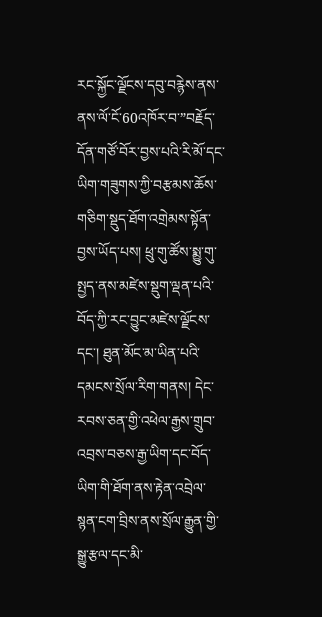རང་སྐྱོང་ལྗོངས་དབུ་བརྙེས་ནས་ནས་ལོ་ངོ་60འཁོར་བ་”བརྗོད་དོན་གཙོ་བོར་བྱས་པའི་རི་མོ་དང་ཡིག་གཟུགས་ཀྱི་བརྩམས་ཆོས་གཅིག་སྡུད་ཐོག་འགྲེམས་སྟོན་བྱས་ཡོད་པས། ཕྲུ་གུ་ཚོས་སྨྱུ་གུ་སྤྱད་ནས་མཛེས་སྡུག་ལྡན་པའི་བོད་ཀྱི་རང་བྱུང་མཛེས་ལྗོངས་དང་། ཐུན་མོང་མ་ཡིན་པའི་དམངས་སྲོལ་རིག་གནས། དེང་རབས་ཅན་གྱི་འཕེལ་རྒྱས་གྲུབ་འབྲས་བཅས་རྒྱ་ཡིག་དང་བོད་ཡིག་གི་ཐོག་ནས་རྟེན་འབྲེལ་སྙན་ངག་བྲིས་ནས་སྲོལ་རྒྱུན་གྱི་སྒྱུ་རྩལ་དང་མི་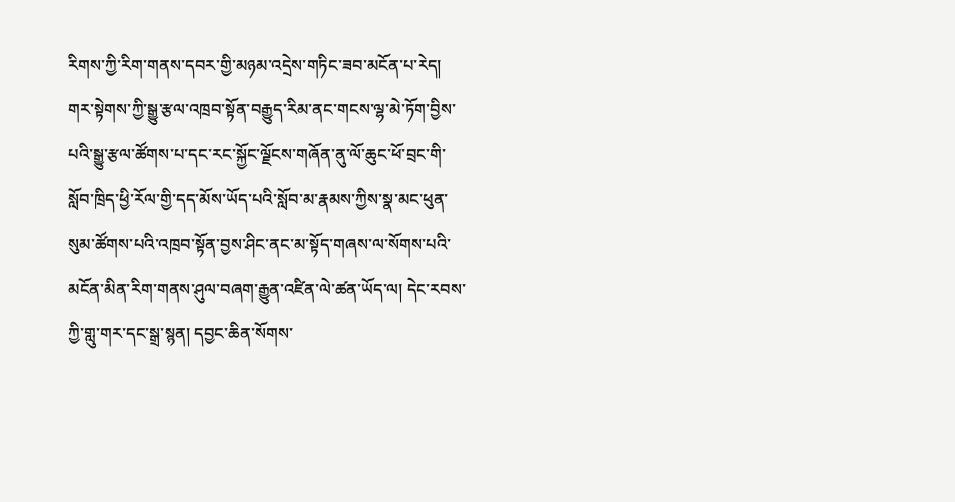རིགས་ཀྱི་རིག་གནས་དབར་གྱི་མཉམ་འདྲེས་གཏིང་ཟབ་མངོན་པ་རེད།
གར་སྟེགས་ཀྱི་སྒྱུ་རྩལ་འཁྲབ་སྟོན་བརྒྱུད་རིམ་ནང་གངས་ལྷ་མེ་ཏོག་བྱིས་པའི་སྒྱུ་རྩལ་ཚོགས་པ་དང་རང་སྐྱོང་ལྗོངས་གཞོན་ནུ་ལོ་ཆུང་ཕོ་བྲང་གི་སློབ་ཁྲིད་ཕྱི་རོལ་གྱི་དད་མོས་ཡོད་པའི་སློབ་མ་རྣམས་ཀྱིས་སྣ་མང་ཕུན་སུམ་ཚོགས་པའི་འཁྲབ་སྟོན་བྱས་ཤིང་ནང་མ་སྟོད་གཞས་ལ་སོགས་པའི་མངོན་མིན་རིག་གནས་ཤུལ་བཞག་རྒྱུན་འཛིན་ལེ་ཚན་ཡོད་ལ། དེང་རབས་ཀྱི་གླུ་གར་དང་སྒྲ་སྙན། དབྱང་ཆིན་སོགས་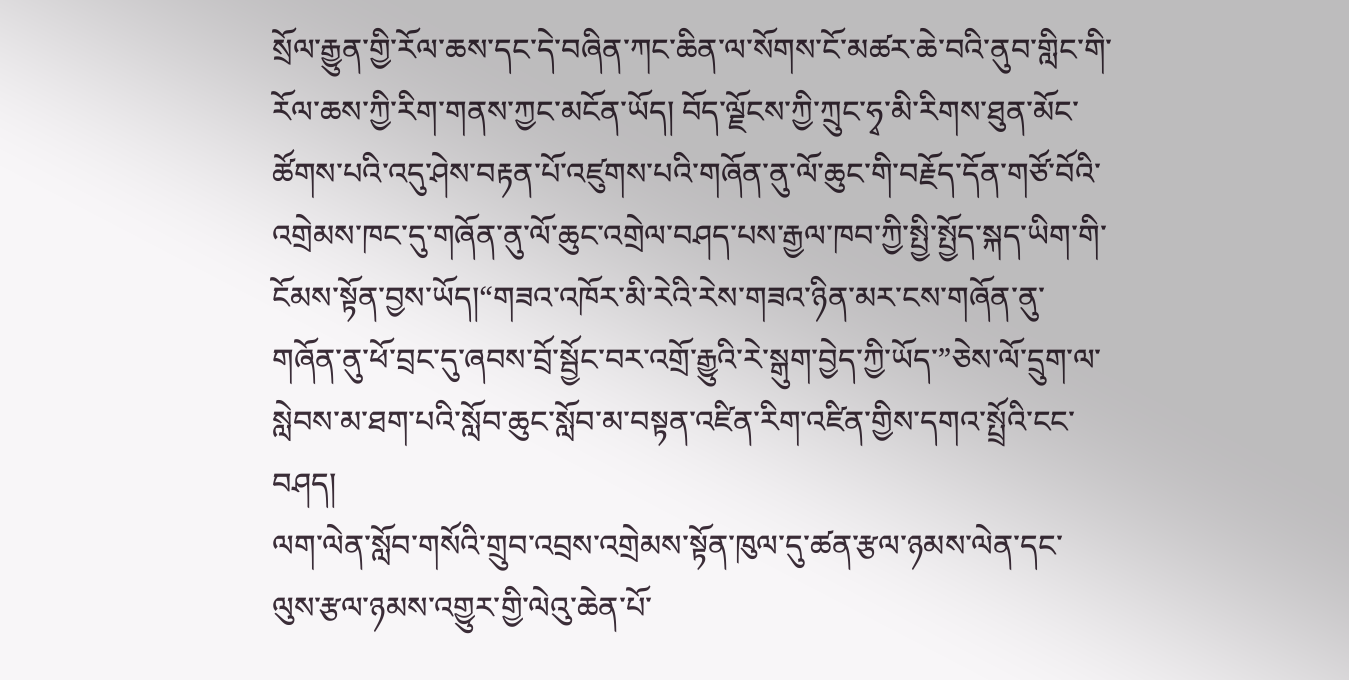སྲོལ་རྒྱུན་གྱི་རོལ་ཆས་དང་དེ་བཞིན་ཀང་ཆིན་ལ་སོགས་ངོ་མཚར་ཆེ་བའི་ནུབ་གླིང་གི་རོལ་ཆས་ཀྱི་རིག་གནས་ཀྱང་མངོན་ཡོད། བོད་ལྗོངས་ཀྱི་ཀྲུང་ཧྭ་མི་རིགས་ཐུན་མོང་ཚོགས་པའི་འདུ་ཤེས་བརྟན་པོ་འཛུགས་པའི་གཞོན་ནུ་ལོ་ཆུང་གི་བརྗོད་དོན་གཙོ་བོའི་འགྲེམས་ཁང་དུ་གཞོན་ནུ་ལོ་ཆུང་འགྲེལ་བཤད་པས་རྒྱལ་ཁབ་ཀྱི་སྤྱི་སྤྱོད་སྐད་ཡིག་གི་ངོམས་སྟོན་བྱས་ཡོད།“གཟའ་འཁོར་མི་རེའི་རེས་གཟའ་ཉིན་མར་ངས་གཞོན་ནུ་གཞོན་ནུ་ཕོ་བྲང་དུ་ཞབས་བྲོ་སྦྱོང་བར་འགྲོ་རྒྱུའི་རེ་སྒུག་བྱེད་ཀྱི་ཡོད་”ཅེས་ལོ་དྲུག་ལ་སླེབས་མ་ཐག་པའི་སློབ་ཆུང་སློབ་མ་བསྟན་འཛིན་རིག་འཛིན་གྱིས་དགའ་སྤྲོའི་ངང་བཤད།
ལག་ལེན་སློབ་གསོའི་གྲུབ་འབྲས་འགྲེམས་སྟོན་ཁུལ་དུ་ཚན་རྩལ་ཉམས་ལེན་དང་ལུས་རྩལ་ཉམས་འགྱུར་གྱི་ལེའུ་ཆེན་པོ་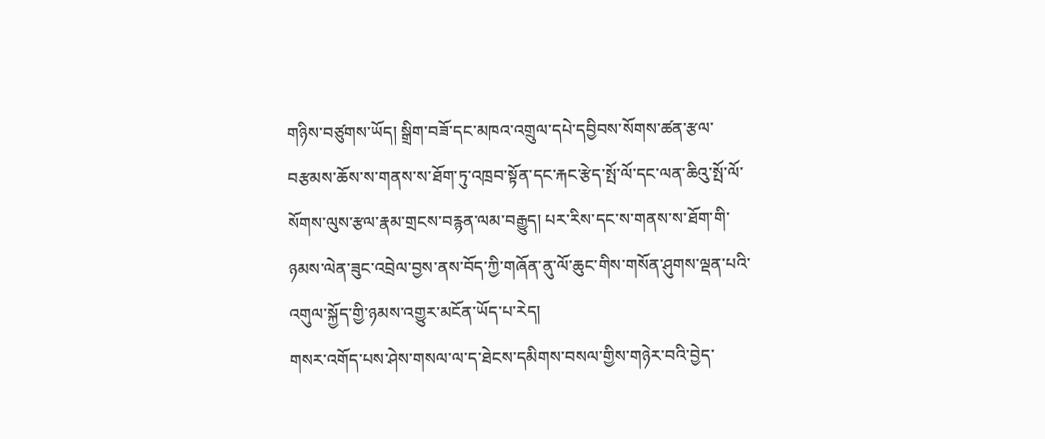གཉིས་བཙུགས་ཡོད། སྒྲིག་བཟོ་དང་མཁའ་འགྲུལ་དཔེ་དབྱིབས་སོགས་ཚན་རྩལ་བརྩམས་ཆོས་ས་གནས་ས་ཐོག་ཏུ་འཁྲབ་སྟོན་དང་རྐང་རྩེད་སྤོ་ལོ་དང་ལན་ཆིའུ་སྤོ་ལོ་སོགས་ལུས་རྩལ་རྣམ་གྲངས་བརྙན་ལམ་བརྒྱུད། པར་རིས་དང་ས་གནས་ས་ཐོག་གི་ཉམས་ལེན་ཟུང་འབྲེལ་བྱས་ནས་བོད་ཀྱི་གཞོན་ནུ་ལོ་ཆུང་གིས་གསོན་ཤུགས་ལྡན་པའི་འགུལ་སྐྱོད་གྱི་ཉམས་འགྱུར་མངོན་ཡོད་པ་རེད།
གསར་འགོད་པས་ཤེས་གསལ་ལ་ད་ཐེངས་དམིགས་བསལ་གྱིས་གཉེར་བའི་བྱེད་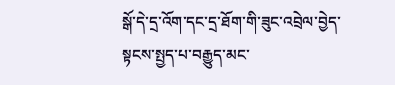སྒོ་དེ་དྲ་འོག་དང་དྲ་ཐོག་གི་ཟུང་འབྲེལ་བྱེད་སྟངས་སྤྱད་པ་བརྒྱུད་མང་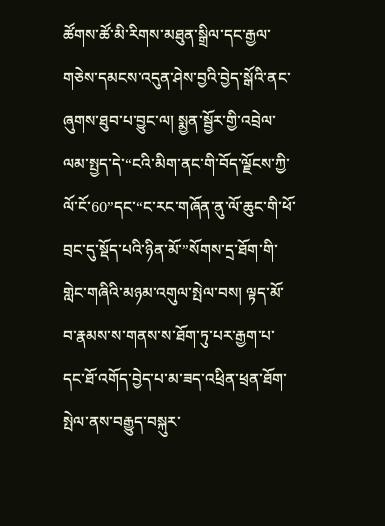ཚོགས་ཚོ་མི་རིགས་མཐུན་སྒྲིལ་དང་རྒྱལ་གཅེས་དམངས་འདུན་ཤེས་བྱའི་བྱེད་སྒོའི་ནང་ཞུགས་ཐུབ་པ་བྱུང་ལ། སྨྱན་སྦྱོར་གྱི་འབྲེལ་ལམ་སྤྱད་དེ་“ངའི་མིག་ནང་གི་བོད་ལྗོངས་ཀྱི་ལོ་ངོ་60”དང་“ང་རང་གཞོན་ནུ་ལོ་ཆུང་གི་ཕོ་བྲང་དུ་སྡོད་པའི་ཉིན་མོ་”སོགས་དྲ་ཐོག་གི་གླེང་གཞིའི་མཉམ་འགུལ་སྤེལ་བས། ལྟད་མོ་བ་རྣམས་ས་གནས་ས་ཐོག་ཏུ་པར་རྒྱག་པ་དང་ཐོ་འགོད་བྱེད་པ་མ་ཟད་འཕྲིན་ཕྲན་ཐོག་སྤེལ་ནས་བརྒྱུད་བསྐུར་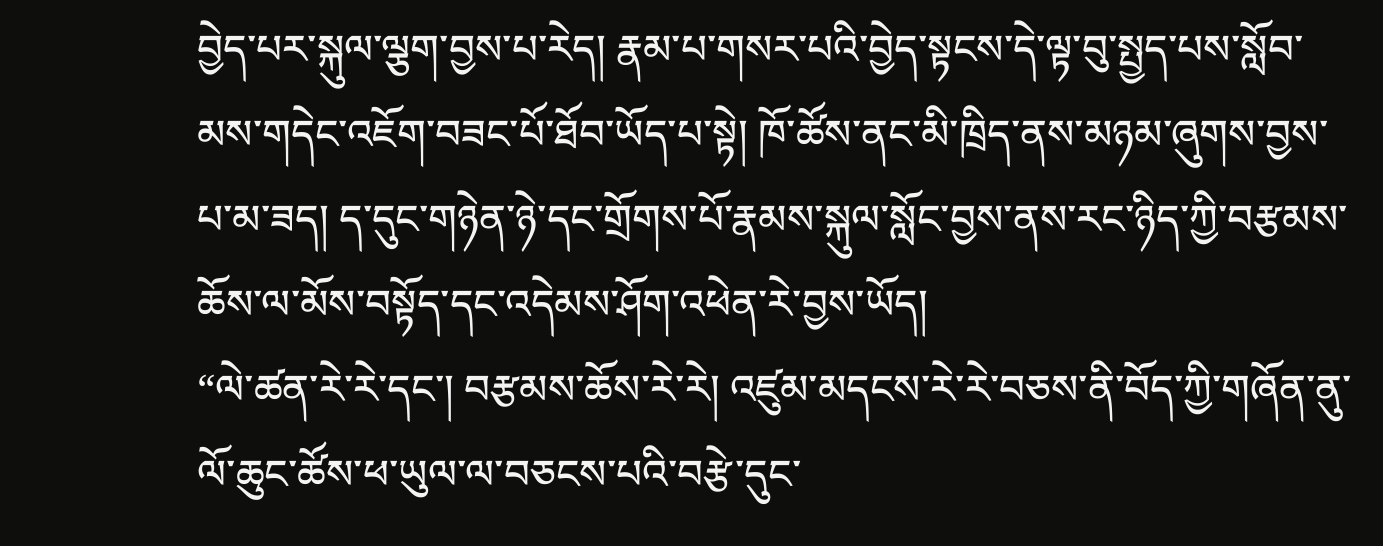བྱེད་པར་སྐུལ་ལྕག་བྱས་པ་རེད། རྣམ་པ་གསར་པའི་བྱེད་སྟངས་དེ་ལྟ་བུ་སྤྱད་པས་སློབ་མས་གདེང་འཇོག་བཟང་པོ་ཐོབ་ཡོད་པ་སྟེ། ཁོ་ཚོས་ནང་མི་ཁྲིད་ནས་མཉམ་ཞུགས་བྱས་པ་མ་ཟད། ད་དུང་གཉེན་ཉེ་དང་གྲོགས་པོ་རྣམས་སྐུལ་སློང་བྱས་ནས་རང་ཉིད་ཀྱི་བརྩམས་ཆོས་ལ་མོས་བསྟོད་དང་འདེམས་ཤོག་འཕེན་རེ་བྱས་ཡོད།
“ལེ་ཚན་རེ་རེ་དང་། བརྩམས་ཆོས་རེ་རེ། འཛུམ་མདངས་རེ་རེ་བཅས་ནི་བོད་ཀྱི་གཞོན་ནུ་ལོ་ཆུང་ཚོས་ཕ་ཡུལ་ལ་བཅངས་པའི་བརྩེ་དུང་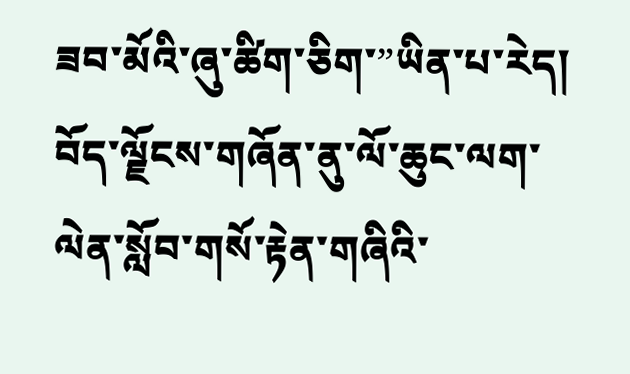ཟབ་མོའི་ཞུ་ཚིག་ཅིག་”ཡིན་པ་རེད། བོད་ལྗོངས་གཞོན་ནུ་ལོ་ཆུང་ལག་ལེན་སློབ་གསོ་རྟེན་གཞིའི་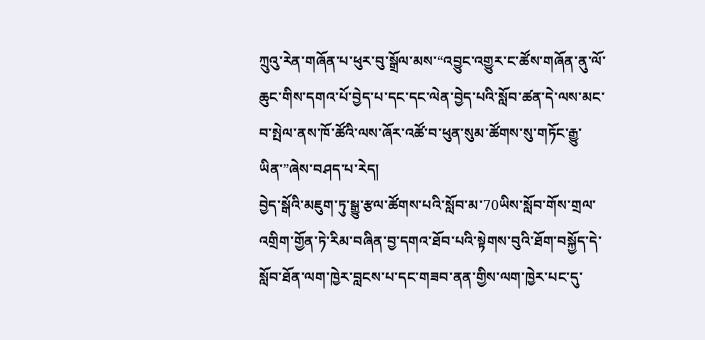ཀྲུའུ་རེན་གཞོན་པ་ཕུར་བུ་སྒྲོལ་མས་“འབྱུང་འགྱུར་ང་ཚོས་གཞོན་ནུ་ལོ་ཆུང་གིས་དགའ་པོ་བྱེད་པ་དང་དང་ལེན་བྱེད་པའི་སློབ་ཚན་དེ་ལས་མང་བ་སྤེལ་ནས་ཁོ་ཚོའི་ལས་ཞོར་འཚོ་བ་ཕུན་སུམ་ཚོགས་སུ་གཏོང་རྒྱུ་ཡིན་”ཞེས་བཤད་པ་རེད།
བྱེད་སྒོའི་མཇུག་ཏུ་སྒྱུ་རྩལ་ཚོགས་པའི་སློབ་མ་70ཡིས་སློབ་གོས་གྲལ་འགྲིག་གྱོན་ཏེ་རིམ་བཞིན་བྱ་དགའ་ཐོབ་པའི་སྟེགས་བུའི་ཐོག་བསྐྱོད་དེ་སློབ་ཐོན་ལག་ཁྱེར་བླངས་པ་དང་གཟབ་ནན་གྱིས་ལག་ཁྱེར་པང་དུ་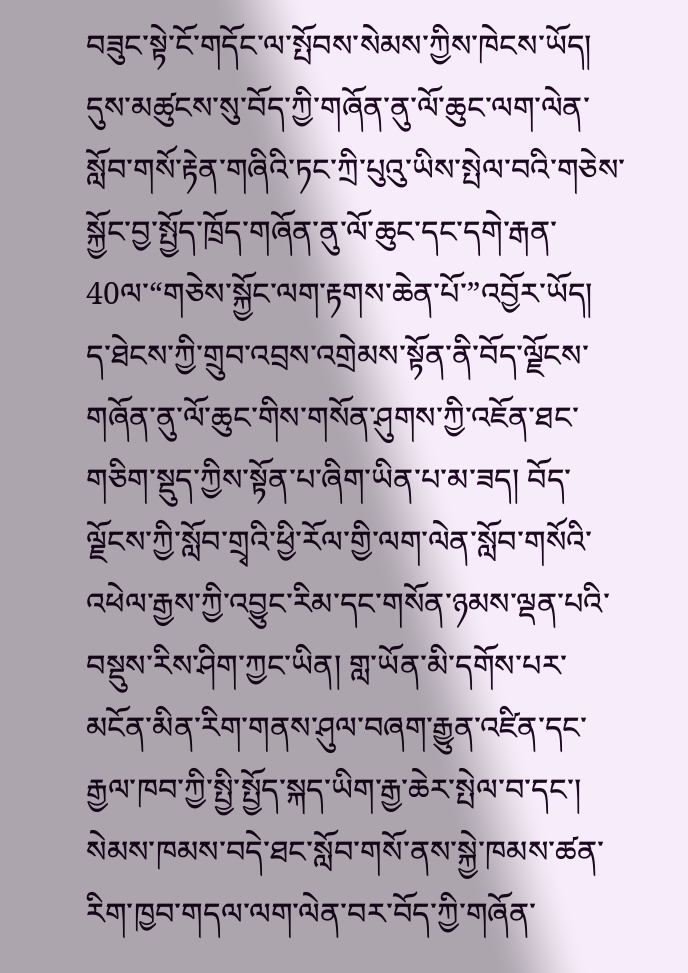བཟུང་སྟེ་ངོ་གདོང་ལ་སྤོབས་སེམས་ཀྱིས་ཁེངས་ཡོད། དུས་མཚུངས་སུ་བོད་ཀྱི་གཞོན་ནུ་ལོ་ཆུང་ལག་ལེན་སློབ་གསོ་རྟེན་གཞིའི་ཏང་ཀྲི་པུའུ་ཡིས་སྤེལ་བའི་གཅེས་སྐྱོང་བྱ་སྤྱོད་ཁྲོད་གཞོན་ནུ་ལོ་ཆུང་དང་དགེ་རྒན་40ལ་“གཅེས་སྐྱོང་ལག་རྟགས་ཆེན་པོ་”འབྱོར་ཡོད།
ད་ཐེངས་ཀྱི་གྲུབ་འབྲས་འགྲེམས་སྟོན་ནི་བོད་ལྗོངས་གཞོན་ནུ་ལོ་ཆུང་གིས་གསོན་ཤུགས་ཀྱི་འཇོན་ཐང་གཅིག་སྡུད་ཀྱིས་སྟོན་པ་ཞིག་ཡིན་པ་མ་ཟད། བོད་ལྗོངས་ཀྱི་སློབ་གྲྭའི་ཕྱི་རོལ་གྱི་ལག་ལེན་སློབ་གསོའི་འཕེལ་རྒྱས་ཀྱི་འབྱུང་རིམ་དང་གསོན་ཉམས་ལྡན་པའི་བསྡུས་རིས་ཤིག་ཀྱང་ཡིན། གླ་ཡོན་མི་དགོས་པར་མངོན་མིན་རིག་གནས་ཤུལ་བཞག་རྒྱུན་འཛིན་དང་རྒྱལ་ཁབ་ཀྱི་སྤྱི་སྤྱོད་སྐད་ཡིག་རྒྱ་ཆེར་སྤེལ་བ་དང་། སེམས་ཁམས་བདེ་ཐང་སློབ་གསོ་ནས་སྐྱེ་ཁམས་ཚན་རིག་ཁྱབ་གདལ་ལག་ལེན་བར་བོད་ཀྱི་གཞོན་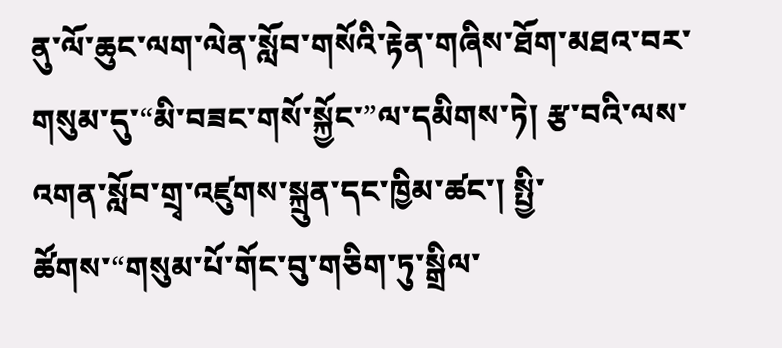ནུ་ལོ་ཆུང་ལག་ལེན་སློབ་གསོའི་རྟེན་གཞིས་ཐོག་མཐའ་བར་གསུམ་དུ་“མི་བཟང་གསོ་སྐྱོང་”ལ་དམིགས་ཏེ། རྩ་བའི་ལས་འགན་སློབ་གྲྭ་འཛུགས་སྐྲུན་དང་ཁྱིམ་ཚང་། སྤྱི་ཚོགས་“གསུམ་པོ་གོང་བུ་གཅིག་ཏུ་སྒྲིལ་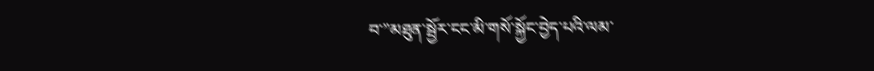བ་”མཐུན་སྦྱོར་ངང་མི་གསོ་སྐྱོང་བྱེད་པའི་ལམ་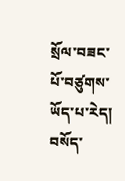སྲོལ་བཟང་པོ་བཙུགས་ཡོད་པ་རེད།
བསོད་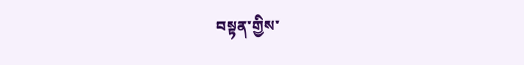བསྟན་གྱིས་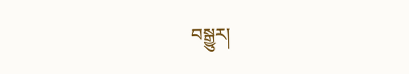བསྒྱུར།